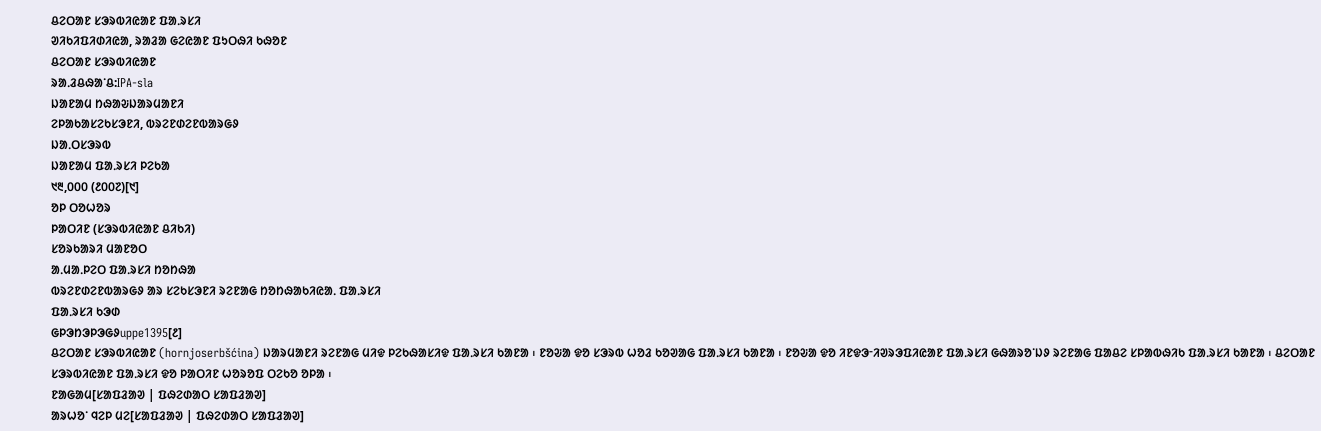ᱪᱮᱛᱟᱱ ᱥᱳᱨᱵᱤᱭᱟᱱ ᱯᱟᱹᱨᱥᱤ
ᱣᱤᱠᱤᱯᱤᱰᱤᱭᱟ, ᱨᱟᱲᱟ ᱜᱮᱭᱟᱱ ᱯᱩᱛᱷᱤ ᱠᱷᱚᱱ
ᱪᱮᱛᱟᱱ ᱥᱳᱨᱵᱤᱭᱟᱱ
ᱨᱟᱹᱲᱪᱷᱟᱸᱪ:IPA-sla
ᱡᱟᱱᱟᱢ ᱴᱷᱟᱶᱡᱟᱨᱢᱟᱱᱤ
ᱮᱞᱟᱠᱟᱥᱮᱠᱥᱳᱱᱤ, ᱵᱨᱮᱱᱰᱮᱱᱵᱟᱨᱜᱽ
ᱡᱟᱹᱛᱥᱳᱨᱵ
ᱡᱟᱱᱟᱢ ᱯᱟᱹᱨᱥᱤ ᱞᱮᱠᱟ
᱑᱓,᱐᱐᱐ (᱒᱐᱐᱗)[᱑]
ᱚᱞ ᱛᱚᱦᱚᱨ
ᱞᱟᱛᱤᱱ (ᱥᱳᱨᱵᱤᱭᱟᱱ ᱪᱤᱠᱤ)
ᱥᱚᱨᱠᱟᱨᱤ ᱢᱟᱱᱚᱛ
ᱟᱹᱢᱟᱹᱞᱮᱛ ᱯᱟᱹᱨᱥᱤ ᱴᱚᱴᱷᱟ
ᱵᱨᱮᱱᱰᱮᱱᱵᱟᱨᱜᱽ ᱟᱨ ᱥᱮᱠᱥᱳᱱᱤ ᱨᱮᱱᱟᱜ ᱴᱚᱴᱷᱟᱠᱤᱭᱟᱹ ᱯᱟᱹᱨᱥᱤ
ᱯᱟᱹᱨᱥᱤ ᱠᱳᱰ
ᱜᱞᱳᱴᱳᱞᱳᱜᱽuppe1395[᱒]
ᱪᱮᱛᱟᱱ ᱥᱳᱨᱵᱤᱭᱟᱱ (hornjoserbšćina) ᱡᱟᱨᱢᱟᱱᱤ ᱨᱮᱱᱟᱜ ᱢᱤᱫ ᱞᱮᱠᱷᱟᱥᱤᱫ ᱯᱟᱹᱨᱥᱤ ᱠᱟᱱᱟ ᱾ ᱱᱚᱶᱟ ᱫᱚ ᱥᱳᱨᱵ ᱦᱚᱲ ᱠᱚᱣᱟᱜ ᱯᱟᱹᱨᱥᱤ ᱠᱟᱱᱟ ᱾ ᱱᱚᱶᱟ ᱫᱚ ᱤᱱᱫᱳᱼᱤᱣᱨᱳᱯᱤᱭᱟᱱ ᱯᱟᱹᱨᱥᱤ ᱜᱷᱟᱨᱚᱸᱡᱽ ᱨᱮᱱᱟᱜ ᱯᱟᱪᱮ ᱥᱞᱟᱵᱷᱤᱠ ᱯᱟᱹᱨᱥᱤ ᱠᱟᱱᱟ ᱾ ᱪᱮᱛᱟᱱ ᱥᱳᱨᱵᱤᱭᱟᱱ ᱯᱟᱹᱨᱥᱤ ᱫᱚ ᱞᱟᱛᱤᱱ ᱦᱚᱨᱚᱯ ᱛᱮᱠᱚ ᱚᱞᱟ ᱾
ᱱᱟᱜᱟᱢ[ᱥᱟᱯᱲᱟᱣ | ᱯᱷᱮᱰᱟᱛ ᱥᱟᱯᱲᱟᱣ]
ᱟᱨᱦᱚᱸ ᱧᱮᱞ ᱢᱮ[ᱥᱟᱯᱲᱟᱣ | ᱯᱷᱮᱰᱟᱛ ᱥᱟᱯᱲᱟᱣ]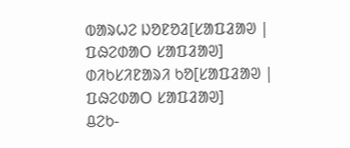ᱵᱟᱨᱦᱮ ᱡᱚᱱᱚᱲ[ᱥᱟᱯᱲᱟᱣ | ᱯᱷᱮᱰᱟᱛ ᱥᱟᱯᱲᱟᱣ]
ᱰᱤᱠᱥᱤᱱᱟᱨᱤ ᱠᱚ[ᱥᱟᱯᱲᱟᱣ | ᱯᱷᱮᱰᱟᱛ ᱥᱟᱯᱲᱟᱣ]
ᱪᱮᱠ-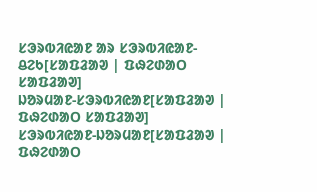ᱥᱳᱨᱵᱤᱭᱟᱱ ᱟᱨ ᱥᱳᱨᱵᱤᱭᱟᱱ-ᱪᱮᱠ[ᱥᱟᱯᱲᱟᱣ | ᱯᱷᱮᱰᱟᱛ ᱥᱟᱯᱲᱟᱣ]
ᱡᱚᱨᱢᱟᱱ-ᱥᱳᱨᱵᱤᱭᱟᱱ[ᱥᱟᱯᱲᱟᱣ | ᱯᱷᱮᱰᱟᱛ ᱥᱟᱯᱲᱟᱣ]
ᱥᱳᱨᱵᱤᱭᱟᱱ-ᱡᱚᱨᱢᱟᱱ[ᱥᱟᱯᱲᱟᱣ | ᱯᱷᱮᱰᱟᱛ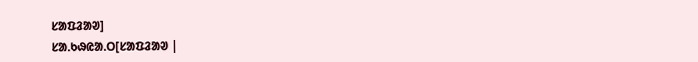ᱥᱟᱯᱲᱟᱣ]
ᱥᱟᱹᱠᱷᱭᱟᱹᱛ[ᱥᱟᱯᱲᱟᱣ |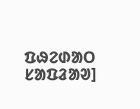ᱯᱷᱮᱰᱟᱛ ᱥᱟᱯᱲᱟᱣ]